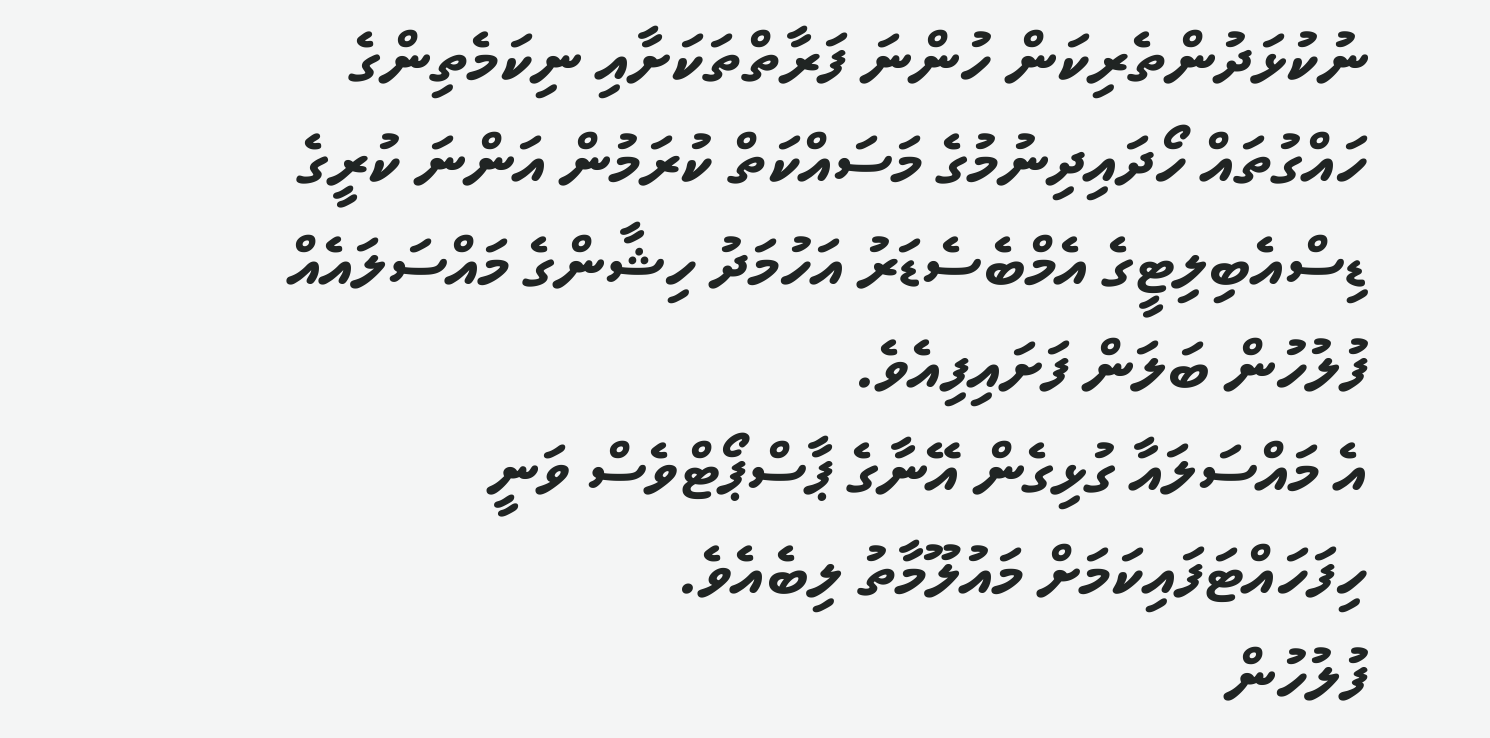ނުކުޅަދުންތެރިކަން ހުންނަ ފަރާތްތަކަށާއި ނިކަމެތިންގެ ހައްގުތައް ހޯދައިދިނުމުގެ މަސައްކަތް ކުރަމުން އަންނަ ކުރީގެ ޑިސްއެބިލިޓީގެ އެމްބެސެޑަރު އަހުމަދު ހިޝާންގެ މައްސަލައެއް ފުލުހުން ބަލަން ފަށައިފިއެވެ.
އެ މައްސަލައާ ގުޅިގެން އޭނާގެ ޕާސްޕޯޓްވެސް ވަނީ ހިފަހައްޓަފައިކަމަށް މައުލޫމާތު ލިބެއެވެ.
ފުލުހުން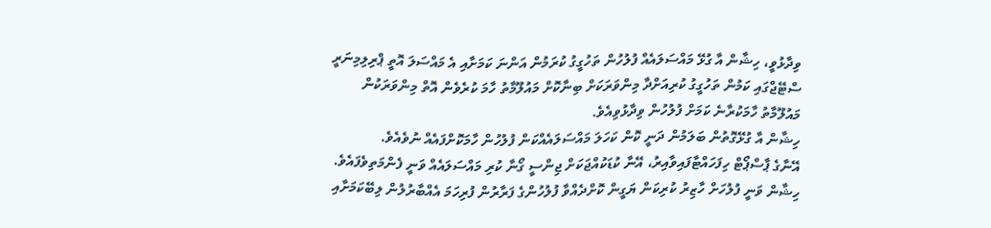ވިދާޅުވީ، ހިޝާން އާ ގުޅޭ މައްސަލައެއް ފުލުހުން ތަހުގީގު ކުރަމުން އަންނަ ކަމަށާއި އެ މައްސަލަ އޮތީ ޕްރިލިމިނަރީ ސްޓޭޖްގައި ކަމުން ތަހުގީގު ކުރިއަށްދާ މިންވަރަކަށް ބިނާކޮށް މައުލޫމާތު ހާމަ ކުރެވެން އޮތް މިންވަރަކުން މައުލޫމާތު ހާމަކުރާނެ ކަމަށް ފުލުހުން ވިދާޅުވިއެވެ.
ހިޝާން އާ ގުޅޭގޮތުން ބަލަމުން ދަނީ ކޮން ކަހަލަ މައްސަލައެއްކަން ފުލުހުން ހާމަކޮށްފައެއް ނުވެއެވެ.
އޭނާގެ ޕާސްޕޯޓް ހިފަހައްޓާފައިވާއިރު، އޭނާ ކުޑަކުއްޖަކަށް ޖިންސީ ގޯނާ ކުރި މައްސަލައެއް ވަނީ ފެންމަތިވެފައެވެ.
ހިޝާން ވަނީ ފުލުހަށް ހާޒިރު ކުރިކަން ޔަގީން ކޮށްދެއްވާ ފުލުހުންގެ ފަރާރުން ފުރިހަމަ އެއްބާރުލުން ލިބޭކަމަށާއި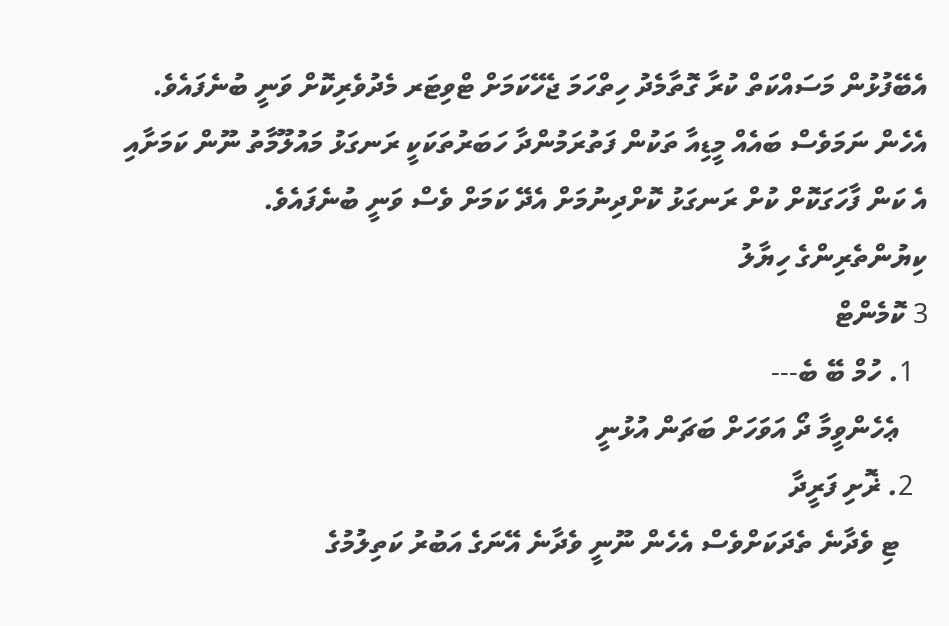އެބޭފުޅުން މަސައްކަތް ކުރާ ގޮތާމެދު ހިތްހަމަ ޖެހޭކަމަށް ޓްވިޓަރ މެދުވެރިކޮށް ވަނީ ބުނެފައެވެ. އެހެން ނަމަވެސް ބައެއް މީޑިއާ ތަކުން ފަތުރަމުންދާ ހަބަރުތަކަކީ ރަނގަޅު މައުލޫމާތު ނޫން ކަމަށާއި އެ ކަން ފާހަގަކޮށް ކުށް ރަނގަޅު ކޮށްދިނުމަށް އެދޭ ކަމަށް ވެސް ވަނީ ބުނެފައެވެ.
ކިޔުންތެރިންގެ ހިޔާލު
3 ކޮމެންޓް
  1. ހުމް ބޭ ބެ---
    ޢެހެންވީމާ ދޯ އަވަހަށް ބަޗަން އުޅުނީ
  2. ޜޮށި ފަރީދާ
    ޓި ވެދާނެ ތެދަކަށްވެސް އެހެން ނޫނީ ވެދާނެ އޭނަގެ އަބުރު ކަތިލުމުގެ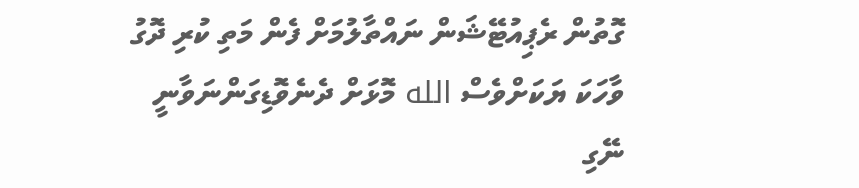ގޮތުން ރެޕިއުޓޭޝަން ނައްތާލުމަށް ފެން މަތި ކުރި ދޮގު ވާހަކަ ޔަކަށްވެސް الله މޮޅަށް ދެނެވޮޑިގަންނަވާނީ ނޭގި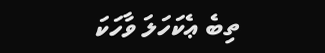ތިބެ ޢެކަހަލަ ވާހަކަ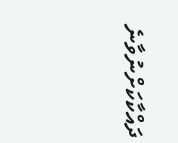ދައްކާކަށްނުވާނެ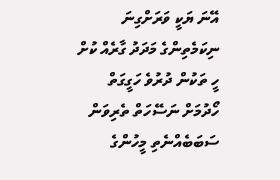އޭނަ ޔަކީ ވަރަށްގިނަ ނިކަމެތިންގެ މަދަދު ގާރެއް ކުށް ހީ ތަކުން ދުރުވެ ހަގީގަތް ހޯދުމަށް ނަސޭހަތް ތެރިވަން ސަބަބެއްނެތި މީހުންގެ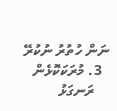ނަން ހުތުރު ނުކުރޭ
  3. މުރަކަކޮޅެން
    ރަނގަޅު